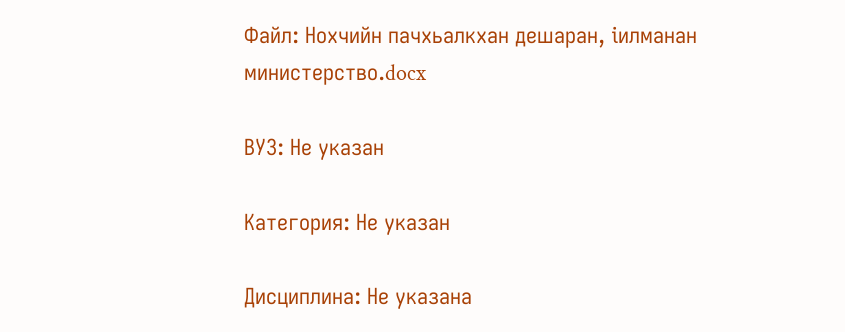Файл: Нохчийн пачхьалкхан дешаран, iилманан министерство.docx

ВУЗ: Не указан

Категория: Не указан

Дисциплина: Не указана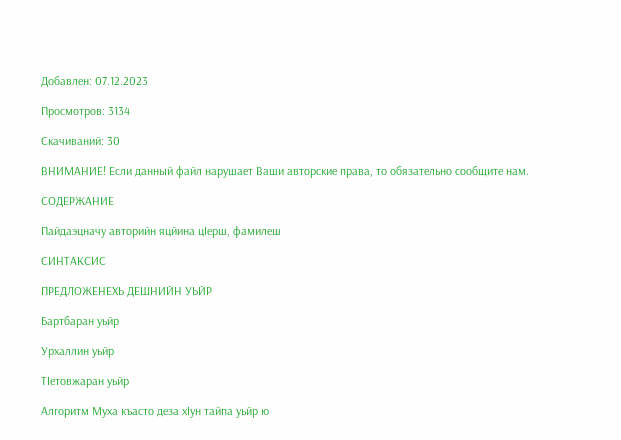Добавлен: 07.12.2023

Просмотров: 3134

Скачиваний: 30

ВНИМАНИЕ! Если данный файл нарушает Ваши авторские права, то обязательно сообщите нам.

СОДЕРЖАНИЕ

Пайдаэцначу авторийн яцйина цIерш, фамилеш

СИНТАКСИС

ПРЕДЛОЖЕНЕХЬ ДЕШНИЙН УЬЙР

Бартбаран уьйр

Урхаллин уьйр

ТIетовжаран уьйр

Алгоритм Муха къасто деза хIун тайпа уьйр ю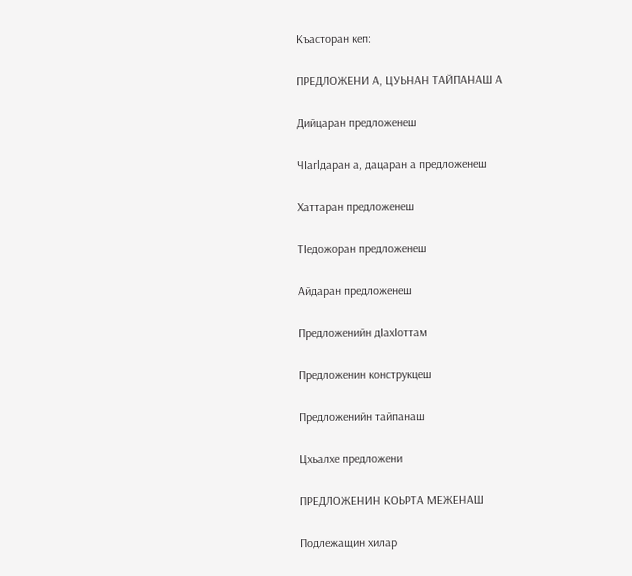Къасторан кеп:

ПРЕДЛОЖЕНИ А, ЦУЬНАН ТАЙПАНАШ А

Дийцаран предложенеш

ЧIaгlдаран а, дацаран а предложенеш

Хаттаран предложенеш

ТIедожоран предложенеш

Айдаран предложенеш

Предложенийн дIахIоттам

Предложенин конструкцеш

Предложенийн тайпанаш

Цхьалхе предложени

ПРЕДЛОЖЕНИН КОЬРТА МЕЖЕНАШ

Подлежащин хилар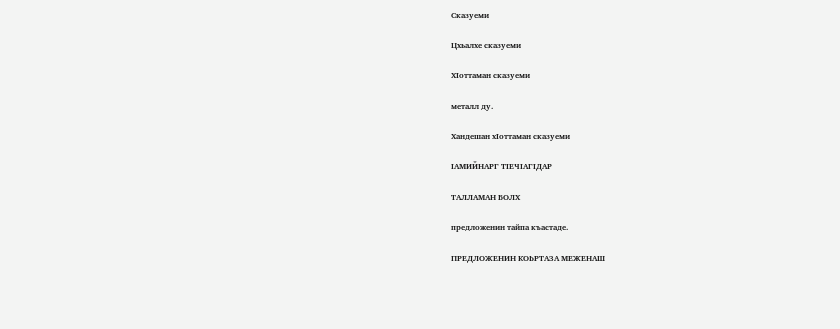Сказуеми

Цхьалхе сказуеми

ХIоттаман сказуеми

металл ду.

Хандешан хIоттаман сказуеми

IАМИЙНАРГ ТIЕЧIАГIДАР

ТАЛЛАМАН БОЛХ

предложенин тайпа къастаде.

ПРЕДЛОЖЕНИН КОЬРТАЗА МЕЖЕНАШ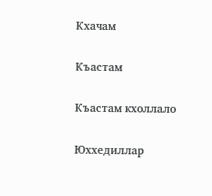Кхачам

Къастам

Къастам кхоллало

Юххедиллар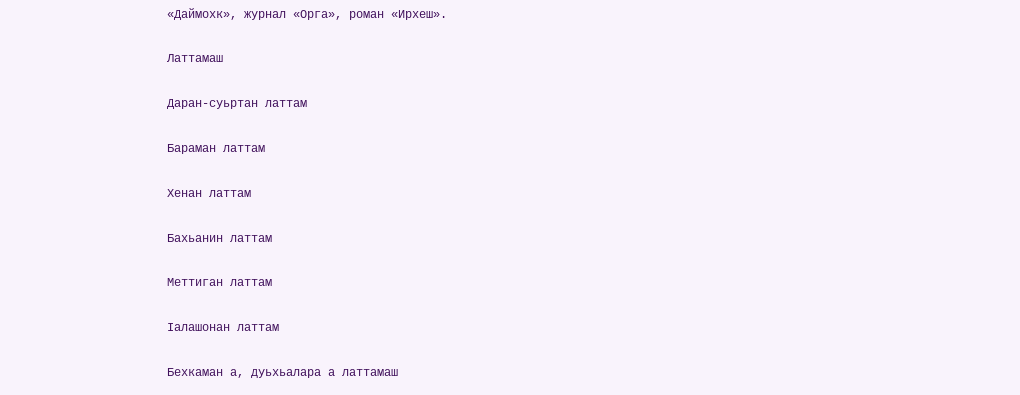«Даймохк», журнал «Орга», роман «Ирхеш».

Латтамаш

Даран-суьртан латтам

Бараман латтам

Хенан латтам

Бахьанин латтам

Меттиган латтам

Iалашонан латтам

Бехкаман а, дуьхьалара а латтамаш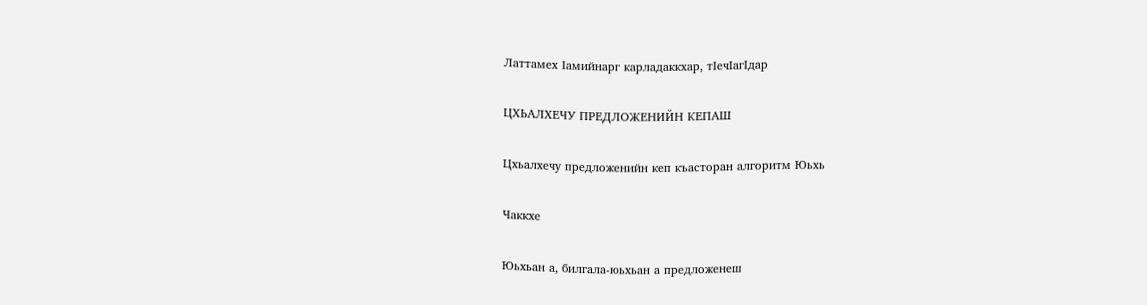Латтамех Iамийнарг карладаккхар, тIечIагIдар

ЦХЬАЛХЕЧУ ПРЕДЛОЖЕНИЙН КЕПАШ

Цхьалхечу предложенийн кеп къасторан алгоритм Юьхь

Чаккхе

Юьхьан а, билгала-юьхьан а предложенеш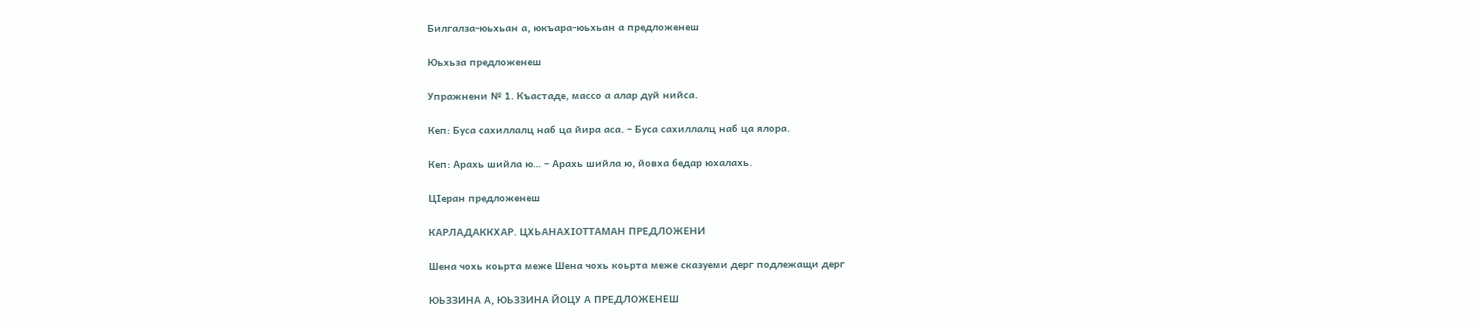Билгалза-юьхьан а, юкъара-юьхьан а предложенеш

Юьхьза предложенеш

Упражнени № 1. Къастаде, массо а алар дуй нийса.

Кеп: Буса сахиллалц наб ца йира аса. – Буса сахиллалц наб ца ялора.

Кеп: Арахь шийла ю… – Арахь шийла ю, йовха бедар юхалахь.

ЦIеран предложенеш

КАРЛАДАККХАР. ЦХЬАНАХIОТТАМАН ПРЕДЛОЖЕНИ

Шена чохь коьрта меже Шена чохь коьрта меже сказуеми дерг подлежащи дерг

ЮЬЗЗИНА А, ЮЬЗЗИНА ЙОЦУ А ПРЕДЛОЖЕНЕШ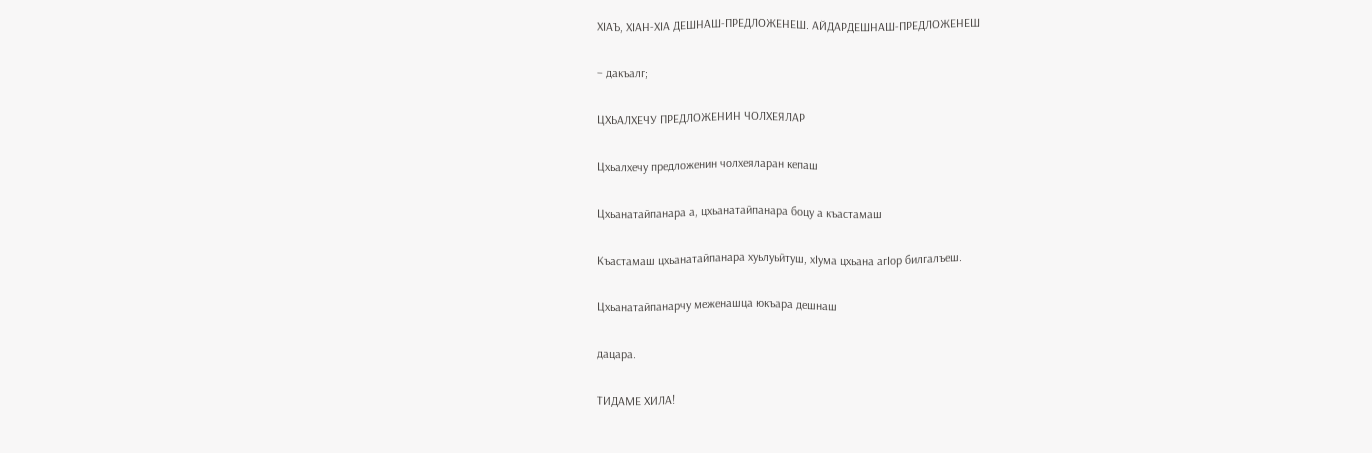ХIАЪ, ХIАН-ХIА ДЕШНАШ-ПРЕДЛОЖЕНЕШ. АЙДАРДЕШНАШ-ПРЕДЛОЖЕНЕШ

– дакъалг;

ЦХЬАЛХЕЧУ ПРЕДЛОЖЕНИН ЧОЛХЕЯЛАР

Цхьалхечу предложенин чолхеяларан кепаш

Цхьанатайпанара а, цхьанатайпанара боцу а къастамаш

Къастамаш цхьанатайпанара хуьлуьйтуш, хIума цхьана агIор билгалъеш.

Цхьанатайпанарчу меженашца юкъара дешнаш

дацара.

ТИДАМЕ ХИЛА!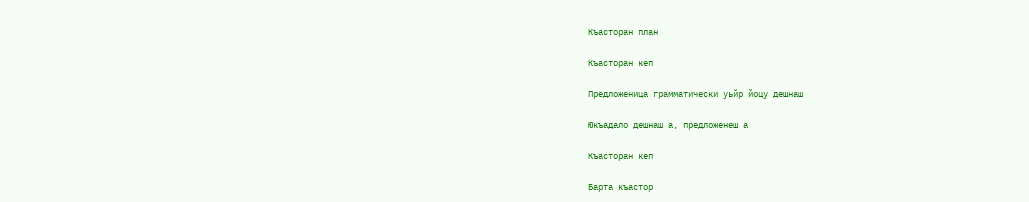Къасторан план

Къасторан кеп

Предложеница грамматически уьйр йоцу дешнаш

Юкъадало дешнаш а, предложенеш а

Къасторан кеп

Барта къастор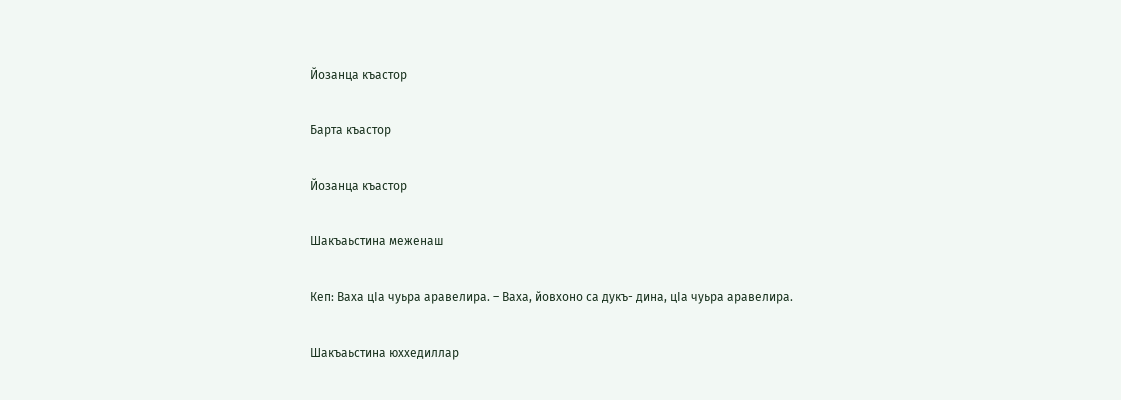Йозанца къастор

Барта къастор

Йозанца къастор

Шакъаьстина меженаш

Кеп: Ваха цIа чуьра аравелира. – Ваха, йовхоно са дукъ- дина, цIа чуьра аравелира.

Шакъаьстина юххедиллар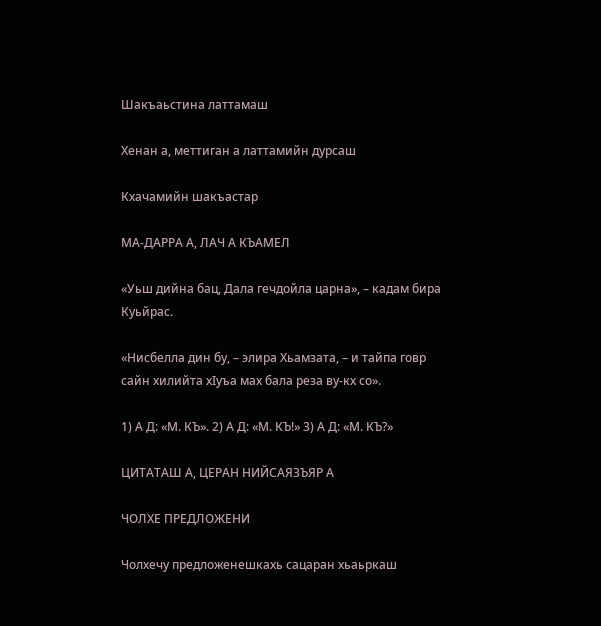Шакъаьстина латтамаш

Хенан а, меттиган а латтамийн дурсаш

Кхачамийн шакъастар

МА-ДАРРА А, ЛАЧ А КЪАМЕЛ

«Уьш дийна бац, Дала гечдойла царна», – кадам бира Куьйрас.

«Нисбелла дин бу, – элира Хьамзата, – и тайпа говр сайн хилийта хIуъа мах бала реза ву-кх со».

1) А Д: «М. КЪ». 2) А Д: «М. КЪ!» 3) А Д: «М. КЪ?»

ЦИТАТАШ А, ЦЕРАН НИЙСАЯЗЪЯР А

ЧОЛХЕ ПРЕДЛОЖЕНИ

Чолхечу предложенешкахь сацаран хьаьркаш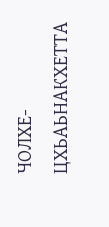ЧОЛХЕ-ЦХЬАЬНАКХЕТТА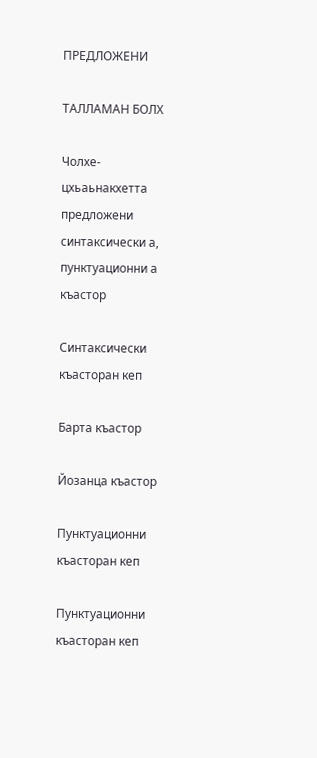ПРЕДЛОЖЕНИ

ТАЛЛАМАН БОЛХ

Чолхе-цхьаьнакхетта предложени синтаксически а, пунктуационни а къастор

Синтаксически къасторан кеп

Барта къастор

Йозанца къастор

Пунктуационни къасторан кеп

Пунктуационни къасторан кеп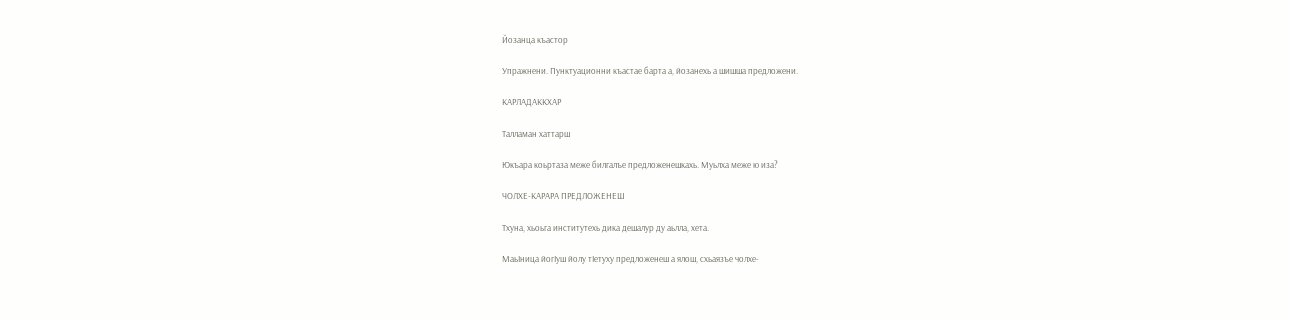Йозанца къастор

Упражнени. Пунктуационни къастае барта а, йозанехь а шишша предложени.

КАРЛАДАККХАР

Талламан хаттарш

Юкъара коьртаза меже билгалъе предложенешкахь. Муьлха меже ю иза?

ЧОЛХЕ-КАРАРА ПРЕДЛОЖЕНЕШ

Тхуна, хьоьга институтехь дика дешалур ду аьлла, хета.

МаьIница йогIуш йолу тIетуху предложенеш а ялош, схьаязъе чолхе-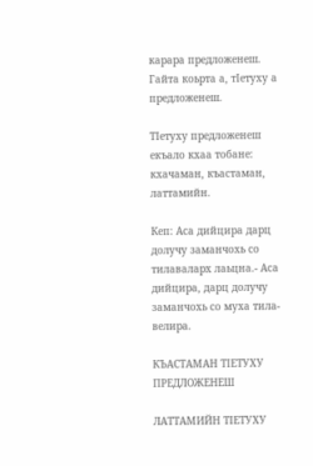карара предложенеш. Гайта коьрта а, тIетуху а предложенеш.

ТIетуху предложенеш екъало кхаа тобане: кхачаман, къастаман, латтамийн.

Кеп: Аса дийцира дарц долучу заманчохь со тилаваларх лаьцна.- Аса дийцира, дарц долучу заманчохь со муха тила- велира.

КЪАСТАМАН ТIЕТУХУ ПРЕДЛОЖЕНЕШ

ЛАТТАМИЙН ТIЕТУХУ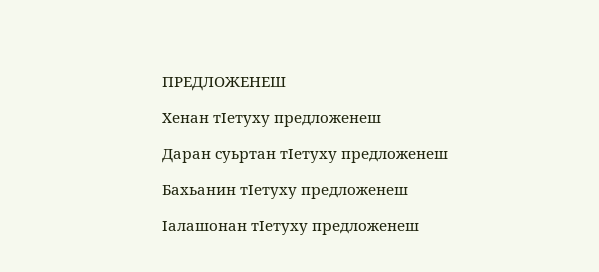ПРЕДЛОЖЕНЕШ

Хенан тIетуху предложенеш

Даран суьртан тIетуху предложенеш

Бахьанин тIетуху предложенеш

Iалашонан тIетуху предложенеш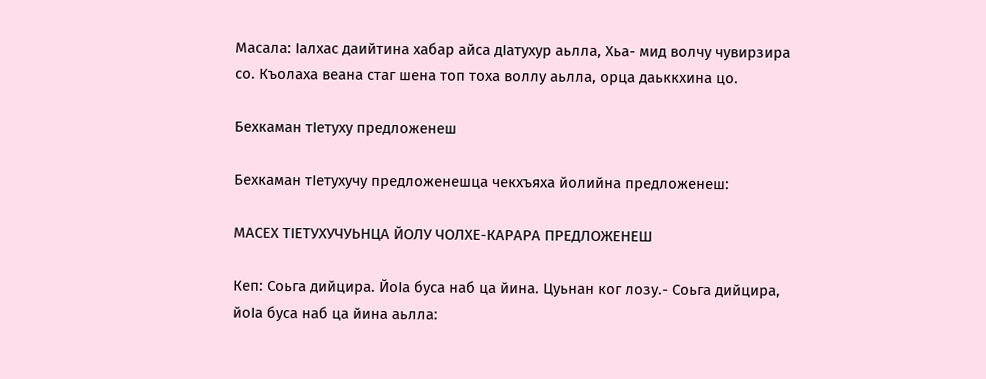Масала: Iалхас даийтина хабар айса дIатухур аьлла, Хьа- мид волчу чувирзира со. Къолаха веана стаг шена топ тоха воллу аьлла, орца даьккхина цо.

Бехкаман тIетуху предложенеш

Бехкаман тIетухучу предложенешца чекхъяха йолийна предложенеш:

МАСЕХ ТIЕТУХУЧУЬНЦА ЙОЛУ ЧОЛХЕ-КАРАРА ПРЕДЛОЖЕНЕШ

Кеп: Соьга дийцира. ЙоIа буса наб ца йина. Цуьнан ког лозу.- Соьга дийцира, йоIа буса наб ца йина аьлла: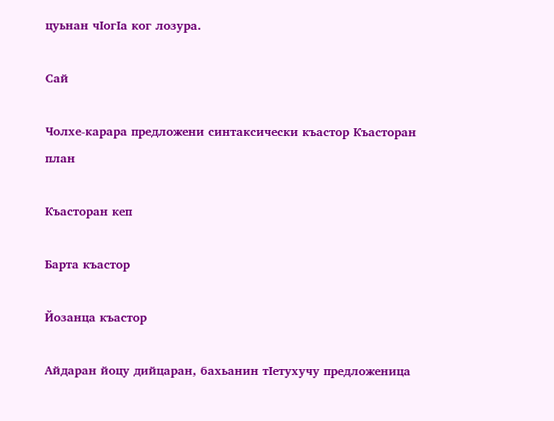цуьнан чIогIа ког лозура.

Сай

Чолхе-карара предложени синтаксически къастор Къасторан план

Къасторан кеп

Барта къастор

Йозанца къастор

Айдаран йоцу дийцаран, бахьанин тIетухучу предложеница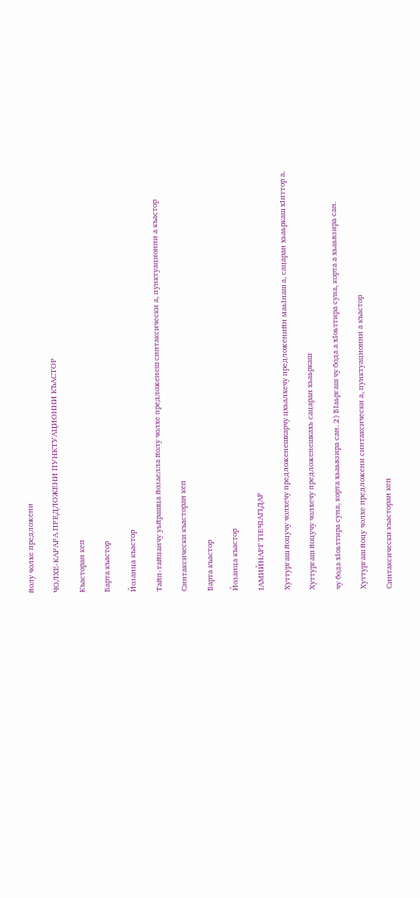йолу чолхе предложени

ЧОЛХЕ-КАРАРА ПРЕДЛОЖЕНИ ПУНКТУАЦИОННИ КЪАСТОР

Къасторан кеп

Барта къастор

Йозанца къастор

Тайп-тайпанчу уьйрашца йозаелла йолу чолхе предложенеш синтаксически а, пунктуационни а къастор

Синтаксически къасторан кеп

Барта къастор

Йозанца къастор

IАМИЙНАРГ ТIЕЧIАГIДАР

Хуттургаш йоцучу чолхечу предложенешкарчу цхьалхечу предложенийн маьIнаш а, сацаран хьаьркаш хIиттор а.

Хуттургаш йоцучу чолхечу предложенешкахь сацаран хьаьркаш

чу бода хIоьттира суна, корта хьаьвзира сан. 2) БIаьргаш чу бода а хIоьттира суна, корта а хьаьвзира сан.

Хуттургаш йоцу чолхе предложени синтаксически а, пунктуационни а къастор

Синтаксически къасторан кеп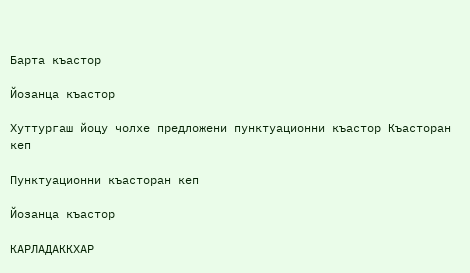Барта къастор

Йозанца къастор

Хуттургаш йоцу чолхе предложени пунктуационни къастор Къасторан кеп

Пунктуационни къасторан кеп

Йозанца къастор

КАРЛАДАККХАР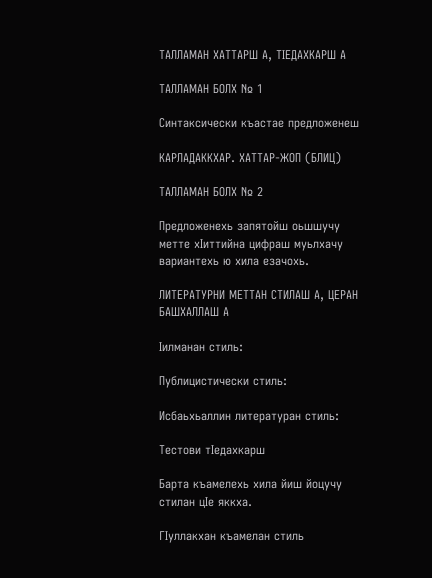ТАЛЛАМАН ХАТТАРШ А, ТIЕДАХКАРШ А

ТАЛЛАМАН БОЛХ № 1

Синтаксически къастае предложенеш

КАРЛАДАККХАР. ХАТТАР-ЖОП (БЛИЦ)

ТАЛЛАМАН БОЛХ № 2

Предложенехь запятойш оьшшучу метте хIиттийна цифраш муьлхачу вариантехь ю хила езачохь.

ЛИТЕРАТУРНИ МЕТТАН СТИЛАШ А, ЦЕРАН БАШХАЛЛАШ А

Iилманан стиль:

Публицистически стиль:

Исбаьхьаллин литературан стиль:

Тестови тIедахкарш

Барта къамелехь хила йиш йоцучу стилан цIе яккха.

ГIуллакхан къамелан стиль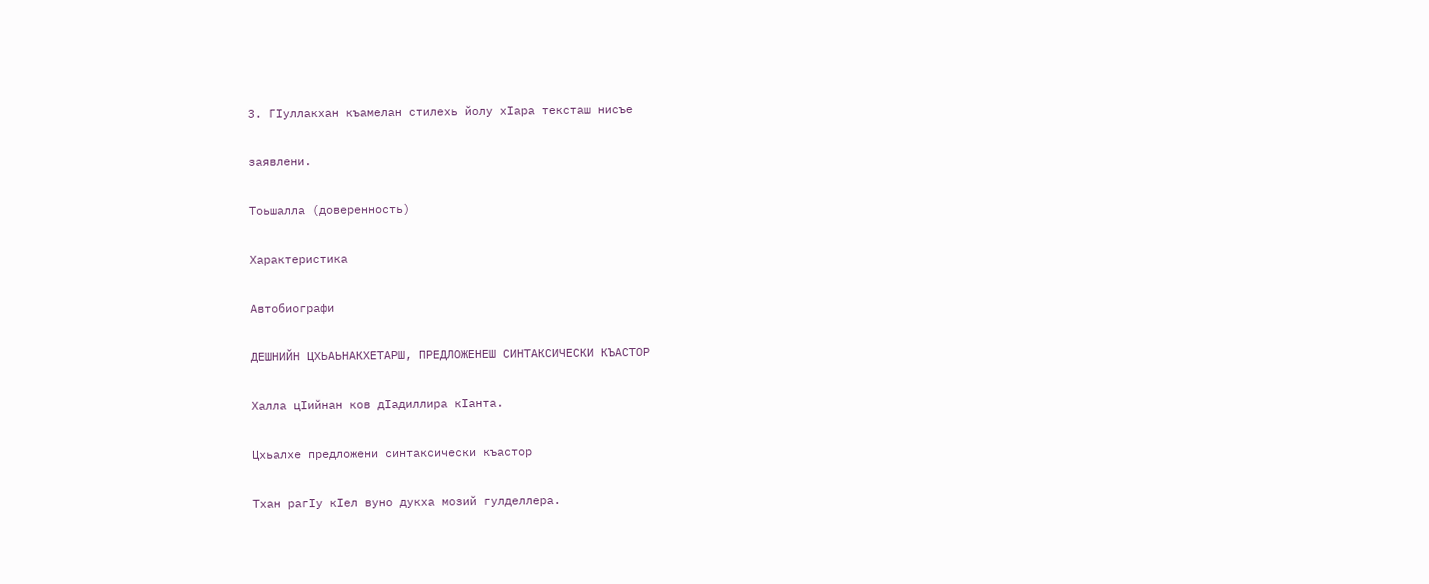3. ГIуллакхан къамелан стилехь йолу хIара тексташ нисъе

заявлени.

Тоьшалла (доверенность)

Характеристика

Автобиографи

ДЕШНИЙН ЦХЬАЬНАКХЕТАРШ, ПРЕДЛОЖЕНЕШ СИНТАКСИЧЕСКИ КЪАСТОР

Халла цIийнан ков дIадиллира кIанта.

Цхьалхе предложени синтаксически къастор

Тхан рагIу кIел вуно дукха мозий гулделлера.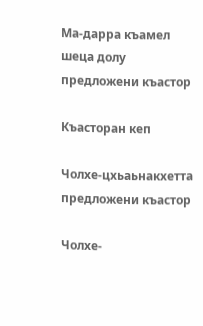Ма-дарра къамел шеца долу предложени къастор

Къасторан кеп

Чолхе-цхьаьнакхетта предложени къастор

Чолхе-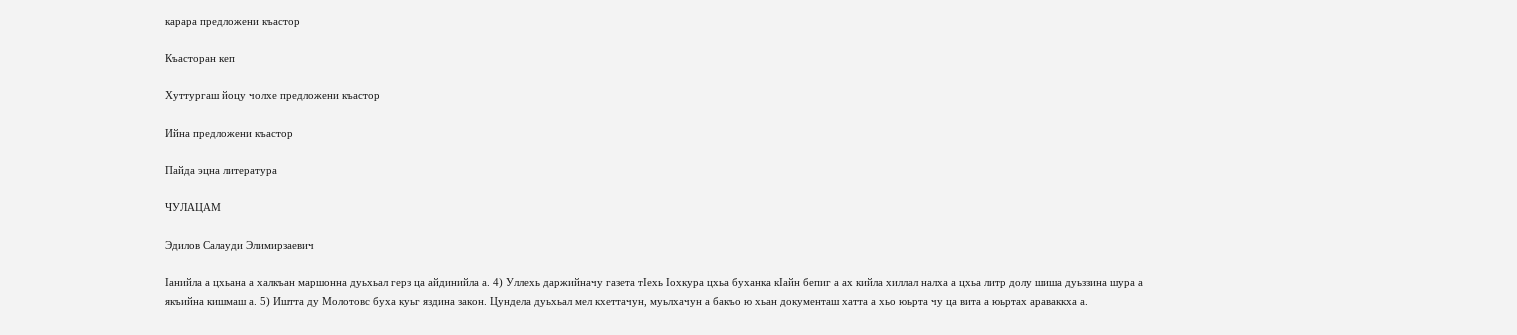карара предложени къастор

Къасторан кеп

Хуттургаш йоцу чолхе предложени къастор

Ийна предложени къастор

Пайда эцна литература

ЧУЛАЦАМ

Эдилов Салауди Элимирзаевич

Iанийла а цхьана а халкъан маршонна дуьхьал герз ца айдинийла а. 4) Уллехь даржийначу газета тIехь Iохкура цхьа буханка кIайн бепиг а ах кийла хиллал налха а цхьа литр долу шиша дуьззина шура а якъийна кишмаш а. 5) Иштта ду Молотовс буха куьг яздина закон. Цундела дуьхьал мел кхеттачун, муьлхачун а бакъо ю хьан документаш хатта а хьо юьрта чу ца вита а юьртах араваккха а.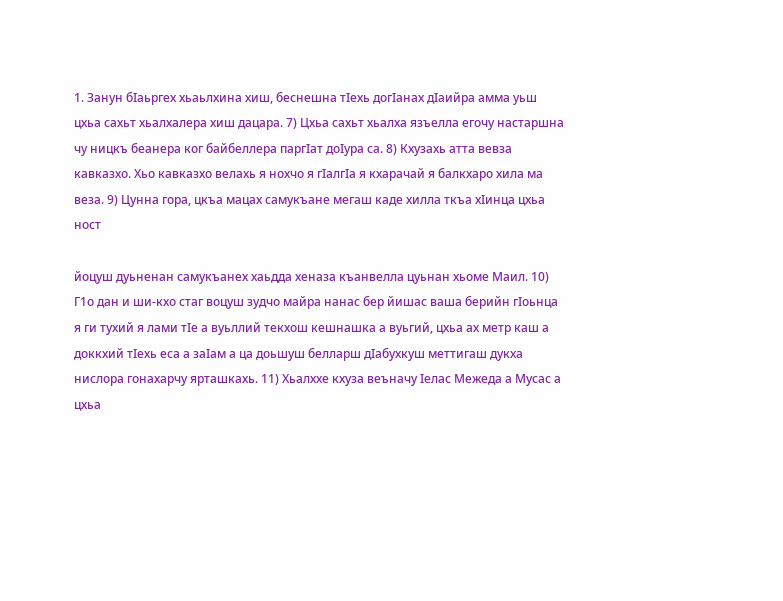1. Занун бIаьргех хьаьлхина хиш, беснешна тIехь догIанах дIаийра амма уьш цхьа сахьт хьалхалера хиш дацара. 7) Цхьа сахьт хьалха язъелла егочу настаршна чу ницкъ беанера ког байбеллера паргIат доIура са. 8) Кхузахь атта вевза кавказхо. Хьо кавказхо велахь я нохчо я гIалгIа я кхарачай я балкхаро хила ма веза. 9) Цунна гора, цкъа мацах самукъане мегаш каде хилла ткъа хIинца цхьа ност

йоцуш дуьненан самукъанех хаьдда хеназа къанвелла цуьнан хьоме Маил. 10) Г1о дан и ши-кхо стаг воцуш зудчо майра нанас бер йишас ваша берийн гIоьнца я ги тухий я лами тIе а вуьллий текхош кешнашка а вуьгий, цхьа ах метр каш а доккхий тIехь еса а заIам а ца доьшуш белларш дIабухкуш меттигаш дукха нислора гонахарчу ярташкахь. 11) Хьалххе кхуза веъначу Iелас Межеда а Мусас а цхьа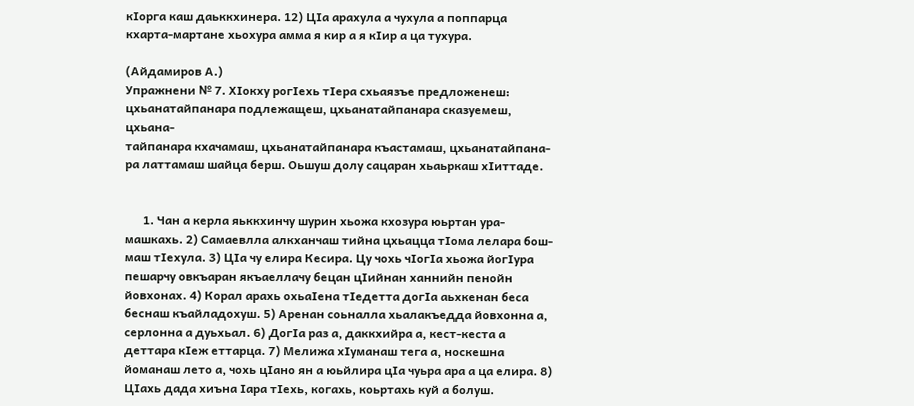кIорга каш даьккхинера. 12) ЦIа арахула а чухула а поппарца кхарта-мартане хьохура амма я кир а я кIир а ца тухура.

(Айдамиров А.)
Упражнени № 7. ХIокху рогIехь тIера схьаязъе предложенеш: цхьанатайпанара подлежащеш, цхьанатайпанара сказуемеш, цхьана-
тайпанара кхачамаш, цхьанатайпанара къастамаш, цхьанатайпана- ра латтамаш шайца берш. Оьшуш долу сацаран хьаьркаш хIиттаде.


      1. Чан а керла яьккхинчу шурин хьожа кхозура юьртан ура- машкахь. 2) Самаевлла алкханчаш тийна цхьацца тIома лелара бош- маш тIехула. 3) ЦIа чу елира Кесира. Цу чохь чIогIа хьожа йогIура пешарчу овкъаран якъаеллачу бецан цIийнан ханнийн пенойн йовхонах. 4) Корал арахь охьаIена тIедетта догIа аьхкенан беса беснаш къайладохуш. 5) Аренан соьналла хьалакъедда йовхонна а, серлонна а дуьхьал. 6) ДогIа раз а, даккхийра а, кест-кеста а деттара кIеж еттарца. 7) Мелижа хIуманаш тега а, носкешна йоманаш лето а, чохь цIано ян а юьйлира цIа чуьра ара а ца елира. 8) ЦIахь дада хиъна Iара тIехь, когахь, коьртахь куй а болуш.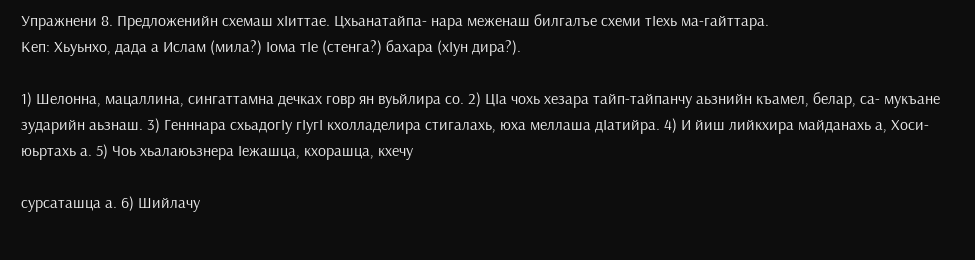Упражнени 8. Предложенийн схемаш хIиттае. Цхьанатайпа- нара меженаш билгалъе схеми тIехь ма-гайттара.
Кеп: Хьуьнхо, дада а Ислам (мила?) Iома тIе (стенга?) бахара (хIун дира?).

1) Шелонна, мацаллина, сингаттамна дечках говр ян вуьйлира со. 2) ЦIа чохь хезара тайп-тайпанчу аьзнийн къамел, белар, са- мукъане зударийн аьзнаш. 3) Генннара схьадогIу гIугI кхолладелира стигалахь, юха меллаша дIатийра. 4) И йиш лийкхира майданахь а, Хоси-юьртахь а. 5) Чоь хьалаюьзнера Iежашца, кхорашца, кхечу

сурсаташца а. 6) Шийлачу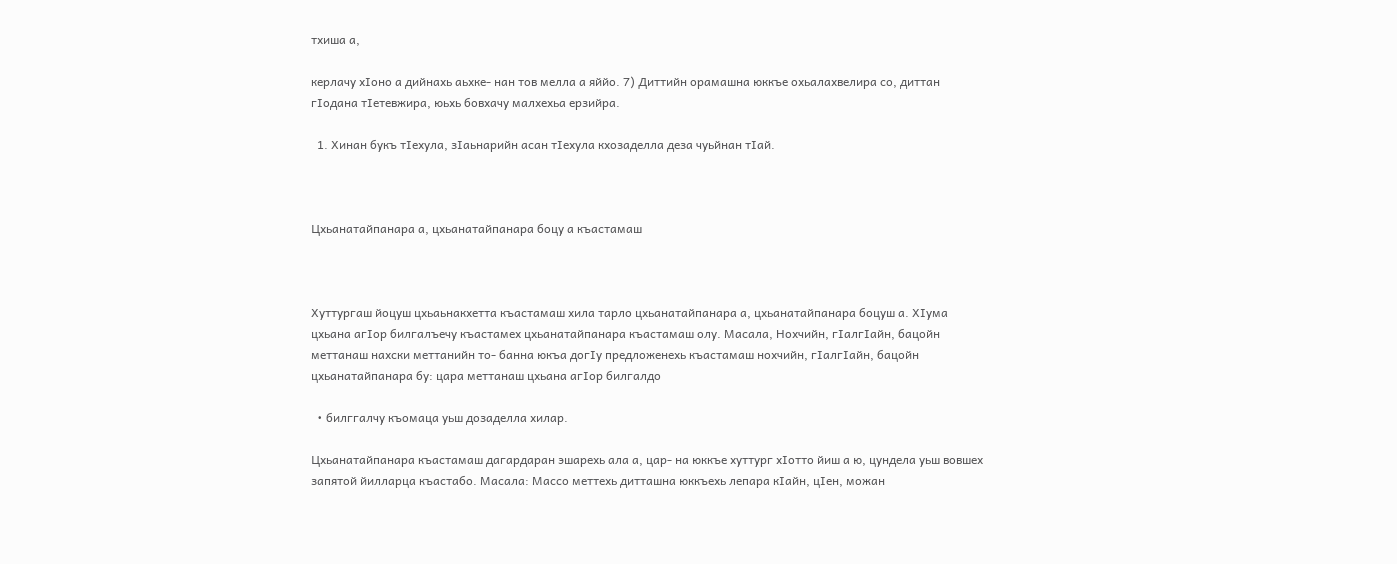тхиша а,

керлачу хIоно а дийнахь аьхке- нан тов мелла а яййо. 7) Диттийн орамашна юккъе охьалахвелира со, диттан гIодана тIетевжира, юьхь бовхачу малхехьа ерзийра.

  1. Хинан букъ тIехула, зIаьнарийн асан тIехула кхозаделла деза чуьйнан тIай.



Цхьанатайпанара а, цхьанатайпанара боцу а къастамаш



Хуттургаш йоцуш цхьаьнакхетта къастамаш хила тарло цхьанатайпанара а, цхьанатайпанара боцуш а. ХIума цхьана агIор билгалъечу къастамех цхьанатайпанара къастамаш олу. Масала, Нохчийн, гIалгIайн, бацойн меттанаш нахски меттанийн то- банна юкъа догIу предложенехь къастамаш нохчийн, гIалгIайн, бацойн цхьанатайпанара бу: цара меттанаш цхьана агIор билгалдо

  • билггалчу къомаца уьш дозаделла хилар.

Цхьанатайпанара къастамаш дагардаран эшарехь ала а, цар- на юккъе хуттург хIотто йиш а ю, цундела уьш вовшех запятой йилларца къастабо. Масала: Массо меттехь дитташна юккъехь лепара кIайн, цIен, можан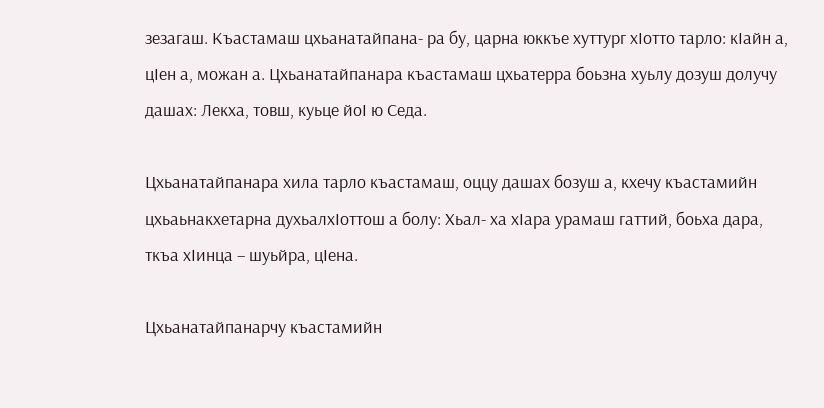зезагаш. Къастамаш цхьанатайпана- ра бу, царна юккъе хуттург хIотто тарло: кIайн а, цIен а, можан а. Цхьанатайпанара къастамаш цхьатерра боьзна хуьлу дозуш долучу дашах: Лекха, товш, куьце йоI ю Седа.

Цхьанатайпанара хила тарло къастамаш, оццу дашах бозуш а, кхечу къастамийн цхьаьнакхетарна духьалхIоттош а болу: Хьал- ха хIара урамаш гаттий, боьха дара, ткъа хIинца – шуьйра, цIена.

Цхьанатайпанарчу къастамийн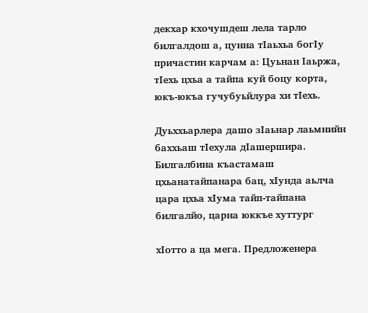декхар кхочушдеш лела тарло билгалдош а, цунна тIаьхьа богIу причастин карчам а: Цуьнан Iаьржа, тIехь цхьа а тайпа куй боцу корта, юкъ-юкъа гучубуьйлура хи тIехь.

Дуьххьарлера дашо зIаьнар лаьмнийн баххьаш тIехула дIашершира. Билгалбина къастамаш цхьанатайпанара бац, хIунда аьлча цара цхьа хIума тайп-тайпана билгалйо, царна юккъе хуттург

хIотто а ца мега. Предложенера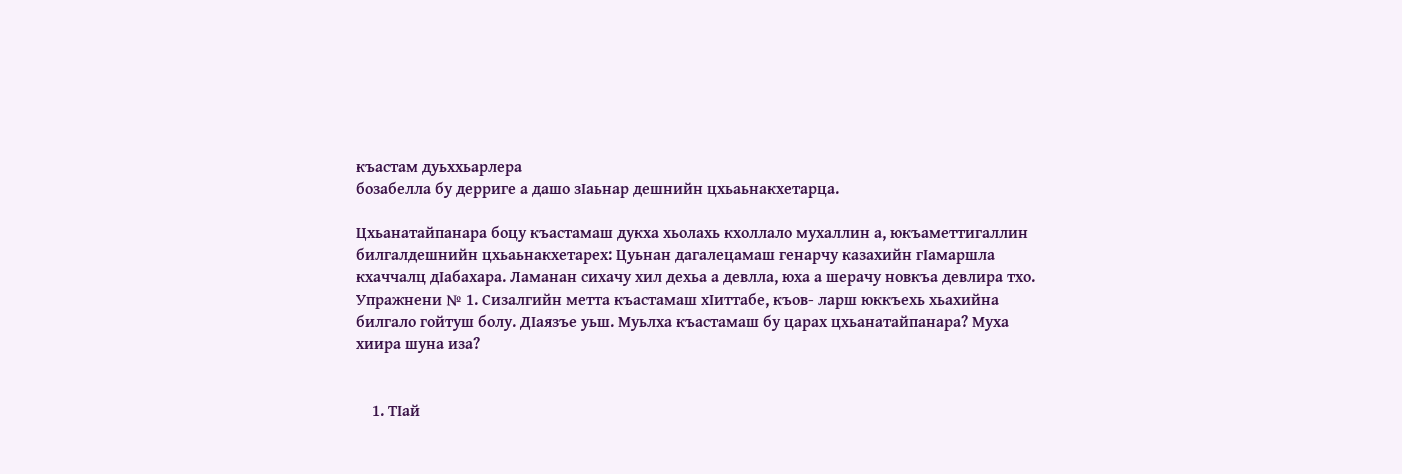къастам дуьххьарлера
бозабелла бу дерриге а дашо зIаьнар дешнийн цхьаьнакхетарца.

Цхьанатайпанара боцу къастамаш дукха хьолахь кхоллало мухаллин а, юкъаметтигаллин билгалдешнийн цхьаьнакхетарех: Цуьнан дагалецамаш генарчу казахийн гIамаршла кхаччалц дIабахара. Ламанан сихачу хил дехьа а девлла, юха а шерачу новкъа девлира тхо.
Упражнени № 1. Сизалгийн метта къастамаш хIиттабе, къов- ларш юккъехь хьахийна билгало гойтуш болу. ДIаязъе уьш. Муьлха къастамаш бу царах цхьанатайпанара? Муха хиира шуна иза?


    1. ТIай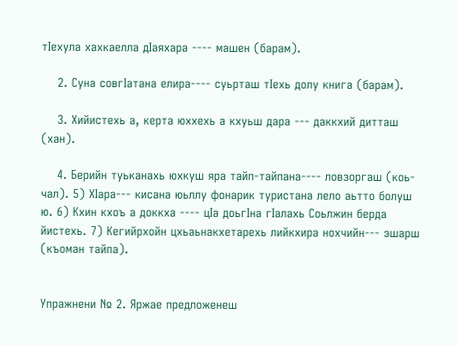тIехула хахкаелла дIаяхара ---- машен (барам).

    2. Суна совгIатана елира---- суьрташ тIехь долу книга (барам).

    3. Хийистехь а, керта юххехь а кхуьш дара --- даккхий дитташ (хан).

    4. Берийн туьканахь юхкуш яра тайп-тайпана---- ловзоргаш (коь- чал). 5) ХIара--- кисана юьллу фонарик туристана лело аьтто болуш ю. 6) Кхин кхоъ а доккха ---- цIа доьгIна гIалахь Соьлжин берда йистехь. 7) Кегийрхойн цхьаьнакхетарехь лийкхира нохчийн--- эшарш (къоман тайпа).


Упражнени № 2. Яржае предложенеш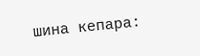шина кепара: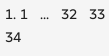1. 1   ...   32   33   34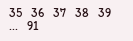35   36   37   38   39   ...   91